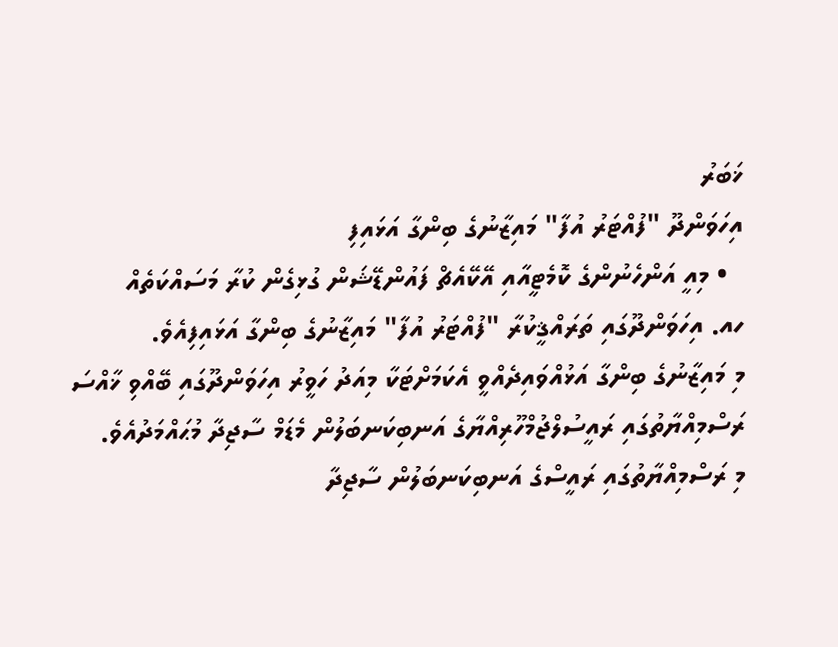ޚަބަރު
އިހަވަންދޫ "ފުއްޓަރު އުފާ" މައިޒާނުގެ ބިންގާ އަޅައިފި
  • މިއީ އަންހެނުންގެ ކޮމެޓީއާއި އޭކޭއެޗް ފައުންޑޭޝަން ގުޅިގެން ކުރާ މަސައްކަތެއް
ހއ. އިހަވަންދޫގައި ތަރައްޤީކުރާ "ފުއްޓަރު އުފާ" މައިޒާނުގެ ބިންގާ އަޅައިފިއެވެ.
މި މައިޒާނުގެ ބިންގާ އަޅުއްވައިދެއްވީ އެކަމަށްޓަކާ މިއަދު ހަވީރު އިހަވަންދޫގައި ބޭއްވި ޚާއްސަ ރަސްމިއްޔާތުގައި ރައީސުލްޖުމްހޫރިއްޔާގެ އަނބިކަނބަލުން މެޑަމް ސާޖިދާ މުޙައްމަދުއެވެ.
މި ރަސްމިއްޔާތުގައި ރައީސްގެ އަނބިކަނބަލުން ސާޖިދާ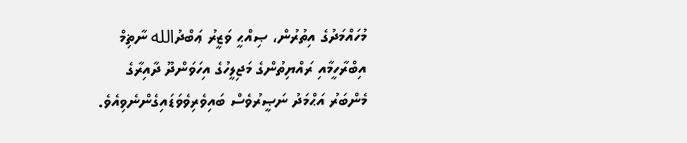މުހައްމަދުގެ އިތުރުން، ޞިއްޙީ ވަޒީރު ޢަބްދުالله ނާޡިމް އިބްރާހީމާއި ރައްޔިތުންގެ މަޖިލީހުގެ އިހަވަންދޫ ދާއިރާގެ މެންބަރު އަޙްމަދު ނަޞީރުވެސް ބައިވެރިވެވަޑައިގެންނެވިއެވެ.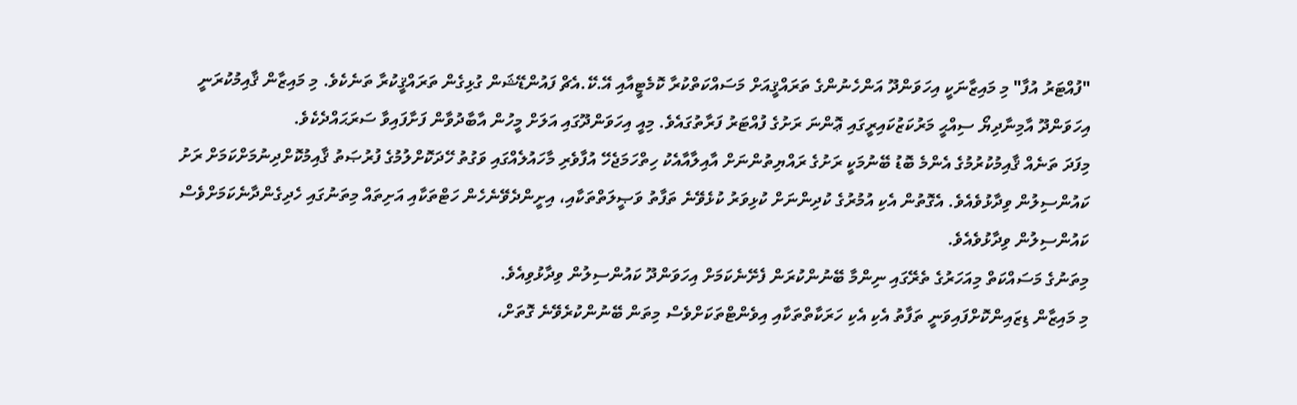"ފުއްޓަރު އުފާ" މި މައިޒާނަކީ އިހަވަންދޫ އަންހެނުންގެ ތަރައްޤީއަށް މަސައްކަތްކުރާ ކޮމެޓީއާއި އޭ.ކޭ.އެޗް ފައުންޑޭޝަން ގުޅިގެން ތަރައްޤީކުރާ ތަނެކެވެ. މި މައިޒާން ޤާއިމުކުރަނީ އިހަވަންދޫ އާމިނާދިޔޯ ސިއްޙީ މަރުކަޒުކައިރީގައި ޢޮންނަ ރަށުގެ ފުއްޓަރު ފަރާތުގައެވެ. މިއީ އިހަވަންދޫގައި އަލަށް މީހުން އާބާދުވާން ފަށާފައިވާ ސަރަޙައްދެކެވެ.
މިފަދަ ތަނެއް ޤާއިމުކުރުމުގެ އެންމެ ބޮޑު ބޭނުމަކީ ރަށުގެ ރައްޔިތުންނަށް އާއިލާއާއެކު ހިތްހަމަޖެހޭ އުފާވެރި މާހައުލެއްގައި ވަގުތު ހޭދަކޮށްލުމުގެ ފުރުޞަތު ޤާއިމުކޮށްދިނުމަށްކަމަށް ރަށު ކައުންސިލުން ވިދާޅުވެއެވެ. އެގޮތުން އެކި އުމުރުގެ ކުދިންނަށް ކުޅިވަރު ކުޅެވޭނެ ތަފާތު ވަޞީލަތްތަކާއި، އިށީންދެވޭނެހެން ހަޓްތަކާއި އަށިތައް މިތަނުގައި ހެދިގެންދާނެކަމަށްވެސް ކައުންސިލުން ވިދާޅުވެއެވެ.
މިތަނުގެ މަސައްކަތް މިއަހަރުގެ ތެރޭގައި ނިންމާ ބޭނުންކުރަން ފެށޭނެކަމަށް އިހަވަންދޫ ކައުންސިލުން ވިދާޅުވިއެވެ.
މި މައިޒާން ޑިޒައިންކޮށްފައިވަނީ ތަފާތު އެކި އެކި ހަރަކާތްތަކާއި އިވެންޓްތަކަށްވެސް މިތަން ބޭނުންކުރެވޭނެ ގޮތަށް،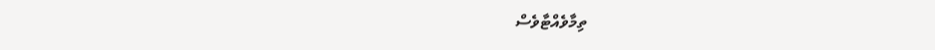ތިމާވެއްޓާވެސް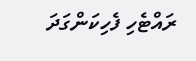ރައްޓެހި ފެހިކަންގަދަ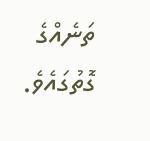ތަނެއްގެ ގޮތުގައެވެ.